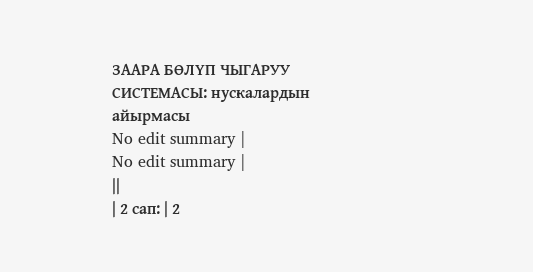ЗААРА БӨЛҮП ЧЫГАРУУ СИСТЕМАСЫ: нускалардын айырмасы
No edit summary |
No edit summary |
||
| 2 сап: | 2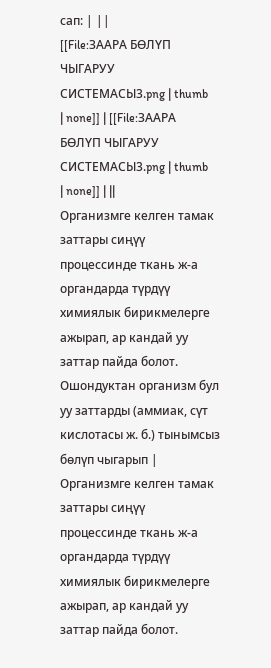сап: | ||
[[File:ЗААРА БӨЛҮП ЧЫГАРУУ СИСТЕМАСЫ3.png | thumb | none]] | [[File:ЗААРА БӨЛҮП ЧЫГАРУУ СИСТЕМАСЫ3.png | thumb | none]] | ||
Организмге келген тамак заттары сиңүү процессинде ткань ж-а органдарда түрдүү химиялык бирикмелерге ажырап, ар кандай уу заттар пайда болот. Ошондуктан организм бул уу заттарды (аммиак, сүт кислотасы ж. б.) тынымсыз бөлүп чыгарып | Организмге келген тамак заттары сиңүү процессинде ткань ж-а органдарда түрдүү химиялык бирикмелерге ажырап, ар кандай уу заттар пайда болот.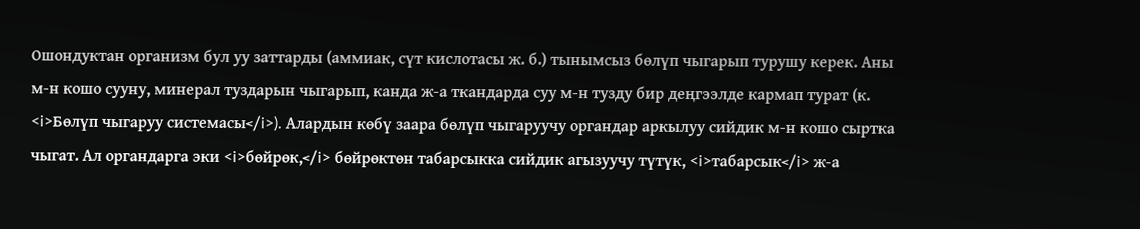Ошондуктан организм бул уу заттарды (аммиак, сүт кислотасы ж. б.) тынымсыз бөлүп чыгарып турушу керек. Аны м-н кошо сууну, минерал туздарын чыгарып, канда ж-а ткандарда суу м-н тузду бир деңгээлде кармап турат (к. <i>Бөлүп чыгаруу системасы</i>). Алардын көбү заара бөлүп чыгаруучу органдар аркылуу сийдик м-н кошо сыртка чыгат. Ал органдарга эки <i>бөйрөк,</i> бөйрөктөн табарсыкка сийдик агызуучу түтүк, <i>табарсык</i> ж-а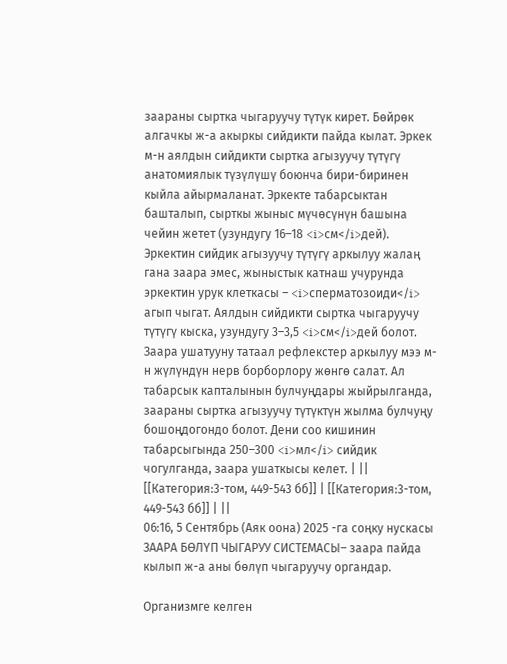заараны сыртка чыгаруучу түтүк кирет. Бөйрөк алгачкы ж-а акыркы сийдикти пайда кылат. Эркек м-н аялдын сийдикти сыртка агызуучу түтүгү анатомиялык түзүлүшү боюнча бири-биринен кыйла айырмаланат. Эркекте табарсыктан башталып, сырткы жыныс мүчөсүнүн башына чейин жетет (узундугу 16–18 <i>см</i>дей). Эркектин сийдик агызуучу түтүгү аркылуу жалаң гана заара эмес, жыныстык катнаш учурунда эркектин урук клеткасы – <i>сперматозоиди</i> агып чыгат. Аялдын сийдикти сыртка чыгаруучу түтүгү кыска, узундугу 3–3,5 <i>см</i>дей болот. Заара ушатууну татаал рефлекстер аркылуу мээ м-н жүлүндүн нерв борборлору жөнгө салат. Ал табарсык капталынын булчуңдары жыйрылганда, заараны сыртка агызуучу түтүктүн жылма булчуңу бошоңдогондо болот. Дени соо кишинин табарсыгында 250–300 <i>мл</i> сийдик чогулганда, заара ушаткысы келет. | ||
[[Категория:3-том, 449-543 бб]] | [[Категория:3-том, 449-543 бб]] | ||
06:16, 5 Сентябрь (Аяк оона) 2025 -га соңку нускасы
ЗААРА БӨЛҮП ЧЫГАРУУ СИСТЕМАСЫ– заара пайда кылып ж-а аны бөлүп чыгаруучу органдар.

Организмге келген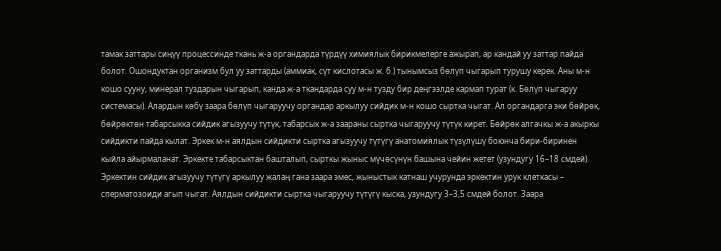тамак заттары сиңүү процессинде ткань ж-а органдарда түрдүү химиялык бирикмелерге ажырап, ар кандай уу заттар пайда болот. Ошондуктан организм бул уу заттарды (аммиак, сүт кислотасы ж. б.) тынымсыз бөлүп чыгарып турушу керек. Аны м-н кошо сууну, минерал туздарын чыгарып, канда ж-а ткандарда суу м-н тузду бир деңгээлде кармап турат (к. Бөлүп чыгаруу системасы). Алардын көбү заара бөлүп чыгаруучу органдар аркылуу сийдик м-н кошо сыртка чыгат. Ал органдарга эки бөйрөк, бөйрөктөн табарсыкка сийдик агызуучу түтүк, табарсык ж-а заараны сыртка чыгаруучу түтүк кирет. Бөйрөк алгачкы ж-а акыркы сийдикти пайда кылат. Эркек м-н аялдын сийдикти сыртка агызуучу түтүгү анатомиялык түзүлүшү боюнча бири-биринен кыйла айырмаланат. Эркекте табарсыктан башталып, сырткы жыныс мүчөсүнүн башына чейин жетет (узундугу 16–18 смдей). Эркектин сийдик агызуучу түтүгү аркылуу жалаң гана заара эмес, жыныстык катнаш учурунда эркектин урук клеткасы – сперматозоиди агып чыгат. Аялдын сийдикти сыртка чыгаруучу түтүгү кыска, узундугу 3–3,5 смдей болот. Заара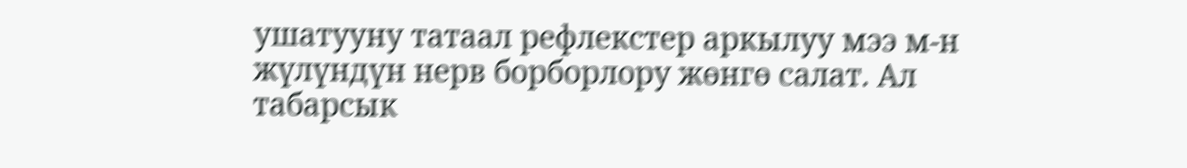ушатууну татаал рефлекстер аркылуу мээ м-н жүлүндүн нерв борборлору жөнгө салат. Ал табарсык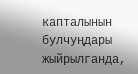капталынын булчуңдары жыйрылганда,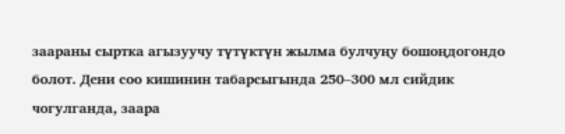заараны сыртка агызуучу түтүктүн жылма булчуңу бошоңдогондо болот. Дени соо кишинин табарсыгында 250–300 мл сийдик чогулганда, заара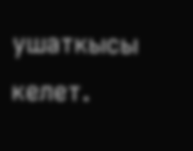ушаткысы келет.